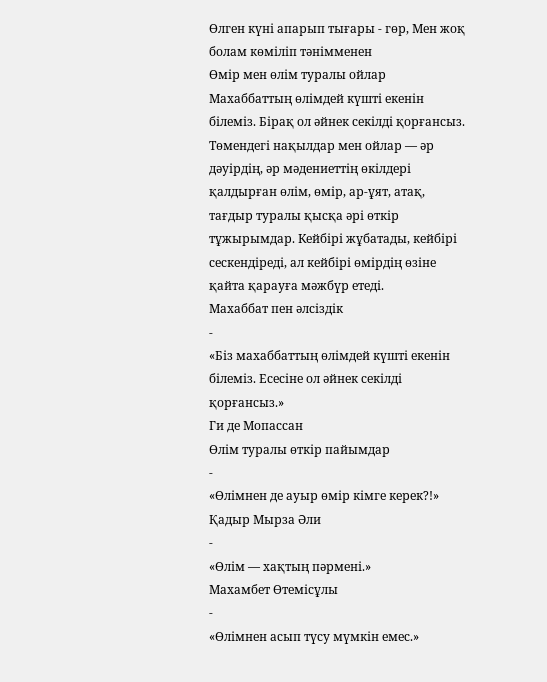Өлген күні апарып тығары - гөр, Мен жоқ болам көміліп тәнімменен
Өмір мен өлім туралы ойлар
Махаббаттың өлімдей күшті екенін білеміз. Бірақ ол әйнек секілді қорғансыз. Төмендегі нақылдар мен ойлар — әр дәуірдің, әр мәдениеттің өкілдері қалдырған өлім, өмір, ар-ұят, атақ, тағдыр туралы қысқа әрі өткір тұжырымдар. Кейбірі жұбатады, кейбірі сескендіреді, ал кейбірі өмірдің өзіне қайта қарауға мәжбүр етеді.
Махаббат пен әлсіздік
-
«Біз махаббаттың өлімдей күшті екенін білеміз. Есесіне ол әйнек секілді қорғансыз.»
Ги де Мопассан
Өлім туралы өткір пайымдар
-
«Өлімнен де ауыр өмір кімге керек?!»
Қадыр Мырза Әли
-
«Өлім — хақтың пәрмені.»
Махамбет Өтемісұлы
-
«Өлімнен асып түсу мүмкін емес.»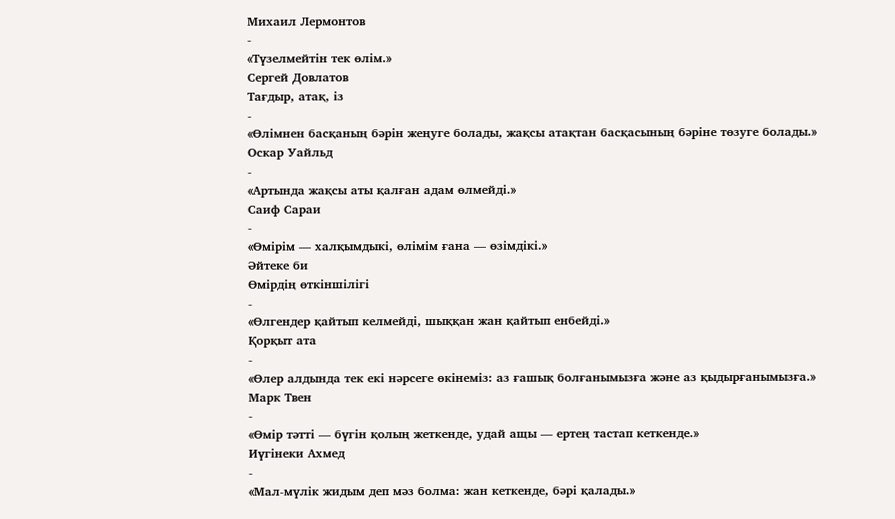Михаил Лермонтов
-
«Түзелмейтін тек өлім.»
Сергей Довлатов
Тағдыр, атақ, із
-
«Өлімнен басқаның бәрін жеңуге болады, жақсы атақтан басқасының бәріне төзуге болады.»
Оскар Уайльд
-
«Артында жақсы аты қалған адам өлмейді.»
Саиф Сараи
-
«Өмірім — халқымдыкі, өлімім ғана — өзімдікі.»
Әйтеке би
Өмірдің өткіншілігі
-
«Өлгендер қайтып келмейді, шыққан жан қайтып енбейді.»
Қорқыт ата
-
«Өлер алдында тек екі нәрсеге өкінеміз: аз ғашық болғанымызға және аз қыдырғанымызға.»
Марк Твен
-
«Өмір тәтті — бүгін қолың жеткенде, удай ащы — ертең тастап кеткенде.»
Иүгінеки Ахмед
-
«Мал-мүлік жидым деп мәз болма: жан кеткенде, бәрі қалады.»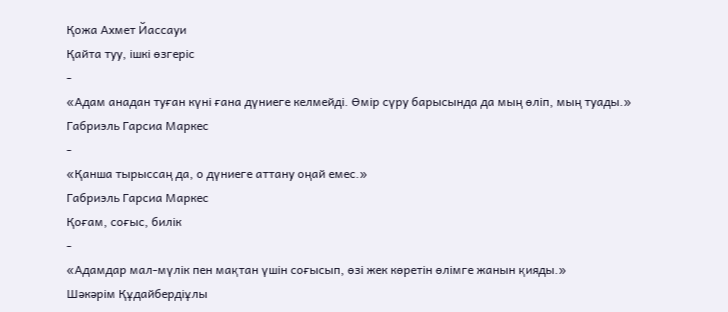Қожа Ахмет Йассауи
Қайта туу, ішкі өзгеріс
-
«Адам анадан туған күні ғана дүниеге келмейді. Өмір сүру барысында да мың өліп, мың туады.»
Габриэль Гарсиа Маркес
-
«Қанша тырыссаң да, о дүниеге аттану оңай емес.»
Габриэль Гарсиа Маркес
Қоғам, соғыс, билік
-
«Адамдар мал-мүлік пен мақтан үшін соғысып, өзі жек көретін өлімге жанын қияды.»
Шәкәрім Құдайбердіұлы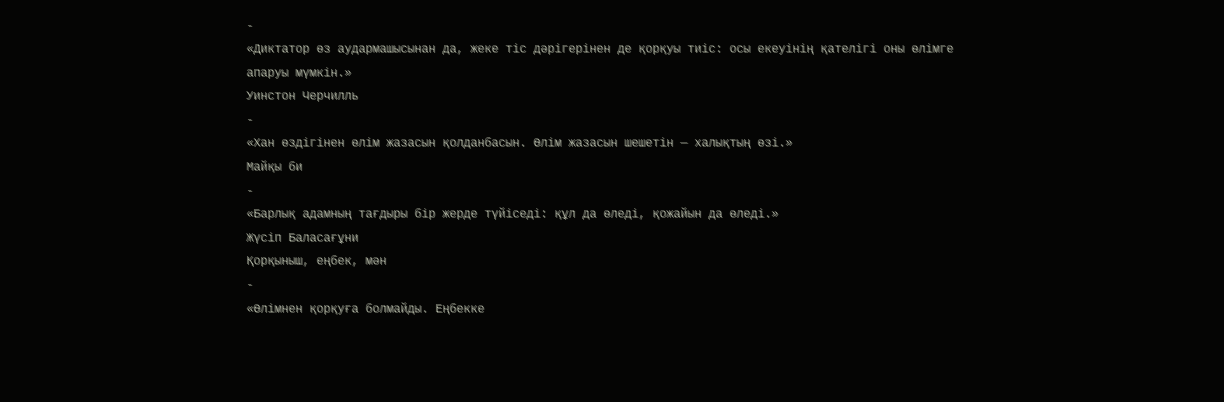-
«Диктатор өз аудармашысынан да, жеке тіс дәрігерінен де қорқуы тиіс: осы екеуінің қателігі оны өлімге апаруы мүмкін.»
Уинстон Черчилль
-
«Хан өздігінен өлім жазасын қолданбасын. Өлім жазасын шешетін — халықтың өзі.»
Майқы би
-
«Барлық адамның тағдыры бір жерде түйіседі: құл да өледі, қожайын да өледі.»
Жүсіп Баласағұни
Қорқыныш, еңбек, мән
-
«Өлімнен қорқуға болмайды. Еңбекке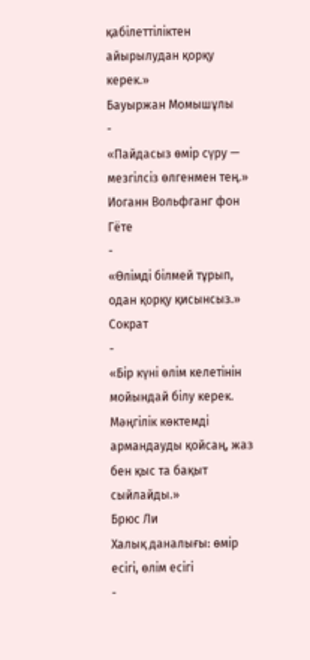қабілеттіліктен айырылудан қорқу керек.»
Бауыржан Момышұлы
-
«Пайдасыз өмір сүру — мезгілсіз өлгенмен тең.»
Иоганн Вольфганг фон Гёте
-
«Өлімді білмей тұрып, одан қорқу қисынсыз.»
Сократ
-
«Бір күні өлім келетінін мойындай білу керек. Мәңгілік көктемді армандауды қойсаң, жаз бен қыс та бақыт сыйлайды.»
Брюс Ли
Халық даналығы: өмір есігі, өлім есігі
-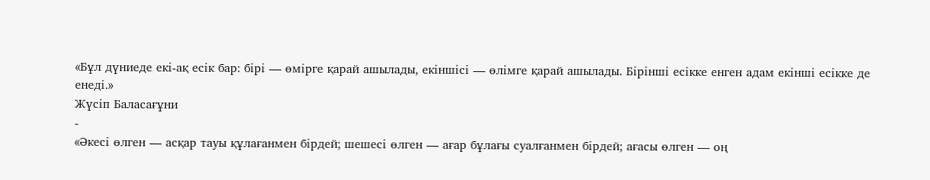«Бұл дүниеде екі-ақ есік бар: бірі — өмірге қарай ашылады, екіншісі — өлімге қарай ашылады. Бірінші есікке енген адам екінші есікке де енеді.»
Жүсіп Баласағұни
-
«Әкесі өлген — асқар тауы құлағанмен бірдей; шешесі өлген — ағар бұлағы суалғанмен бірдей; ағасы өлген — оң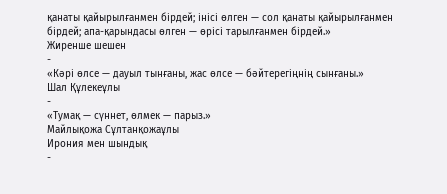қанаты қайырылғанмен бірдей; інісі өлген — сол қанаты қайырылғанмен бірдей; апа-қарындасы өлген — өрісі тарылғанмен бірдей.»
Жиренше шешен
-
«Кәрі өлсе — дауыл тынғаны, жас өлсе — бәйтерегіңнің сынғаны.»
Шал Құлекеұлы
-
«Тумақ — сүннет, өлмек — парыз.»
Майлықожа Сұлтанқожаұлы
Ирония мен шындық
-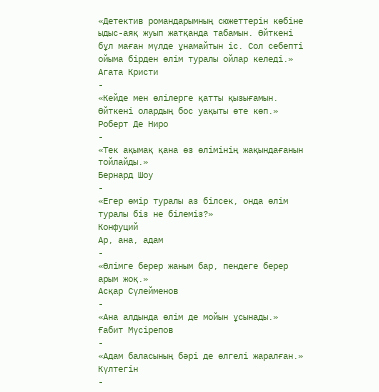«Детектив романдарымның сюжеттерін көбіне ыдыс-аяқ жуып жатқанда табамын. Өйткені бұл маған мүлде ұнамайтын іс. Сол себепті ойыма бірден өлім туралы ойлар келеді.»
Агата Кристи
-
«Кейде мен өлілерге қатты қызығамын. Өйткені олардың бос уақыты өте көп.»
Роберт Де Ниро
-
«Тек ақымақ қана өз өлімінің жақындағанын тойлайды.»
Бернард Шоу
-
«Егер өмір туралы аз білсек, онда өлім туралы біз не білеміз?»
Конфуций
Ар, ана, адам
-
«Өлімге берер жаным бар, пендеге берер арым жоқ.»
Асқар Сүлейменов
-
«Ана алдында өлім де мойын ұсынады.»
Ғабит Мүсірепов
-
«Адам баласының бәрі де өлгелі жаралған.»
Күлтегін
-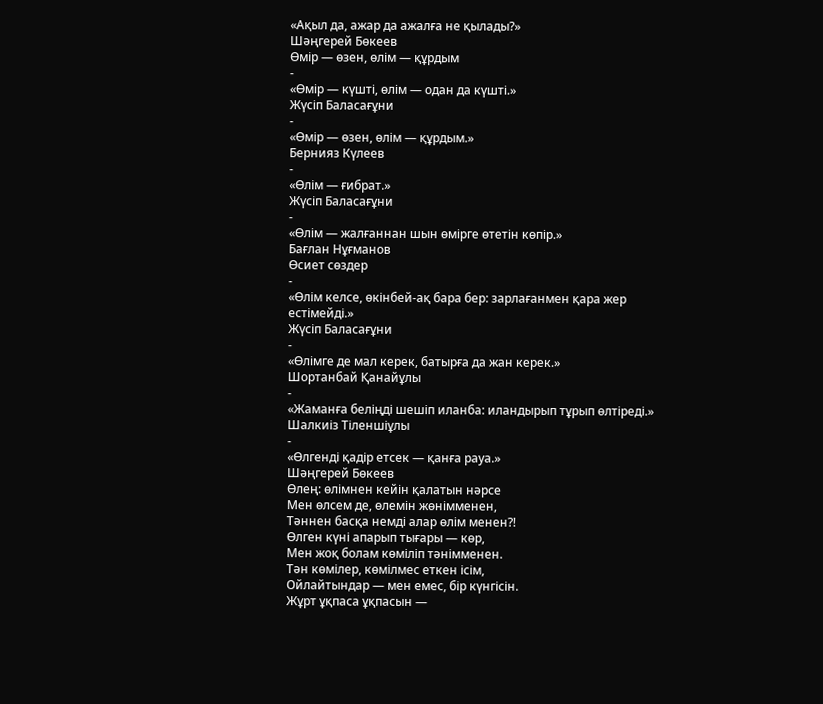«Ақыл да, ажар да ажалға не қылады?»
Шәңгерей Бөкеев
Өмір — өзен, өлім — құрдым
-
«Өмір — күшті, өлім — одан да күшті.»
Жүсіп Баласағұни
-
«Өмір — өзен, өлім — құрдым.»
Бернияз Күлеев
-
«Өлім — ғибрат.»
Жүсіп Баласағұни
-
«Өлім — жалғаннан шын өмірге өтетін көпір.»
Бағлан Нұғманов
Өсиет сөздер
-
«Өлім келсе, өкінбей-ақ бара бер: зарлағанмен қара жер естімейді.»
Жүсіп Баласағұни
-
«Өлімге де мал керек, батырға да жан керек.»
Шортанбай Қанайұлы
-
«Жаманға беліңді шешіп иланба: иландырып тұрып өлтіреді.»
Шалкиіз Тіленшіұлы
-
«Өлгенді қадір етсек — қанға рауа.»
Шәңгерей Бөкеев
Өлең: өлімнен кейін қалатын нәрсе
Мен өлсем де, өлемін жөнімменен,
Тәннен басқа немді алар өлім менен?!
Өлген күні апарып тығары — көр,
Мен жоқ болам көміліп тәнімменен.
Тән көмілер, көмілмес еткен ісім,
Ойлайтындар — мен емес, бір күнгісін.
Жұрт ұқпаса ұқпасын —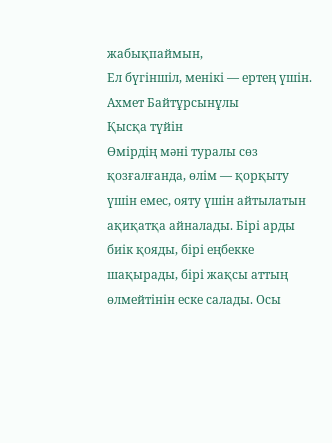жабықпаймын,
Ел бүгіншіл, менікі — ертең үшін.
Ахмет Байтұрсынұлы
Қысқа түйін
Өмірдің мәні туралы сөз қозғалғанда, өлім — қорқыту үшін емес, ояту үшін айтылатын ақиқатқа айналады. Бірі арды биік қояды, бірі еңбекке шақырады, бірі жақсы аттың өлмейтінін еске салады. Осы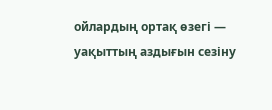ойлардың ортақ өзегі — уақыттың аздығын сезіну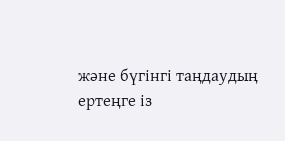және бүгінгі таңдаудың ертеңге із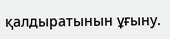қалдыратынын ұғыну.